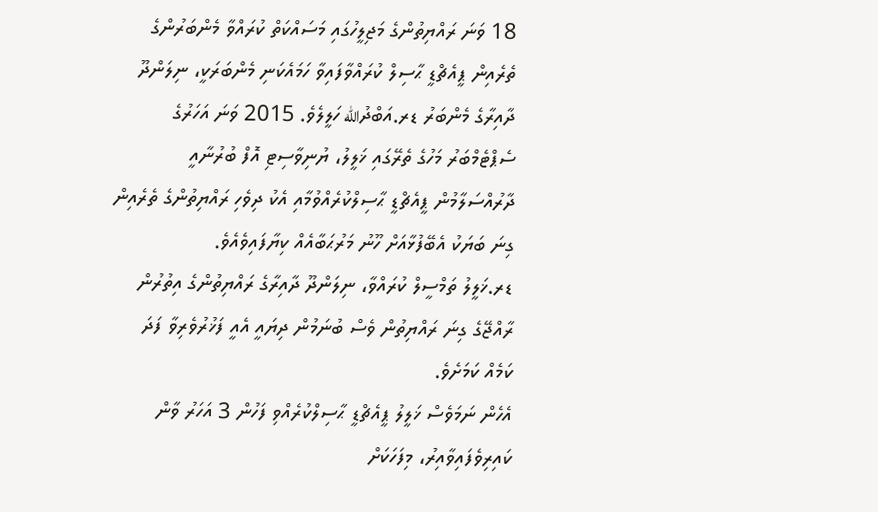18 ވަނަ ރައްޔިތުންގެ މަޖިލީހުގައި މަސައްކަތް ކުރައްވާ މެންބަރުންގެ ތެރެއިން ޕީއެޗްޑީ ޙާސިލް ކުރައްވާފައިވާ ހަމައެކަނި މެންބަރަކީ، ނިލަންދޫ ދާއިރާގެ މެންބަރު ޑރ.އަބްދުالله ހަލީލެވެ. 2015 ވަނަ އަހަރުގެ ސެޕްޓެމްބަރު މަހުގެ ތެރޭގައި ޚަލީލު، ޔުނިވާސިޓި އޮފް ބުރުނާއީ ދާރުއްސަލާމުން ޕީއެޗްޑީ ޙާސިލްކުރެއްވުމާއި އެކު ދިވެހި ރައްޔިތުންގެ ތެރެއިން ގިނަ ބަޔަކު އެބޭފުޅާއަށް ހޫނު މަރުޙަބާއެއް ކިޔާފައިވެއެވެ.
ޑރ.ޚަލީލު ތަމްސީލް ކުރައްވާ، ނިލަންދޫ ދާއިރާގެ ރައްޔިތުންގެ އިތުރުން ރާއްޖޭގެ ގިނަ ރައްޔިތުން ވެސް ބުނަމުން ދިޔައީ އެއީ ފަޚުރުވެރިވާ ފަދަ ކަމެއް ކަމަށެވެ.
އެހެން ނަމަވެސް ޚަލީލު ޕީއެޗްޑީ ޙާސިލްކުރެއްވި ފަހުން 3 އަހަރު ވާން ކައިރިވެފައިވާއިރު، މިފަހަކަށް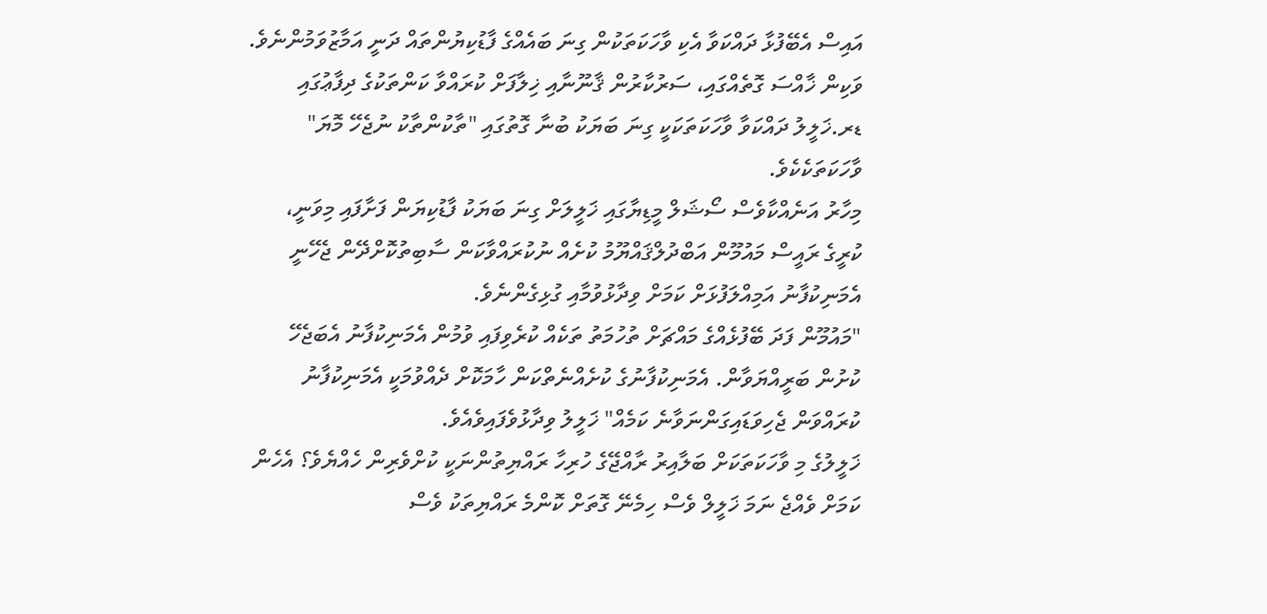އައިސް އެބޭފުޅާ ދައްކަވާ އެކި ވާހަކަތަކުން ގިނަ ބައެއްގެ ފާޑުކިޔުންތައް ދަނީ އަމާޒުވަމުންނެވެ. ވަކިން ޚާއްސަ ގޮތެއްގައި، ސަރުކާރުން ޤާނޫނާއި ޚިލާފަށް ކުރައްވާ ކަންތަކުގެ ދިފާޢުގައި ޑރ.ޚަލީލު ދައްކަވާ ވާހަކަތަކަކީ ގިނަ ބަޔަކު ބުނާ ގޮތުގައި "ތާކުންތާކު ނުޖެހޭ މޮޔަ" ވާހަކަތަކެކެވެ.
މިހާރު އަނެއްކާވެސް ސޯޝަލް މީޑިޔާގައި ޚަލީލަށް ގިނަ ބަޔަކު ފާޑުކިޔަން ފަށާފައި މިވަނީ، ކުރީގެ ރައީސް މައުމޫން އަބްދުލްޤައްޔޫމު ކުށެއް ނުކުރައްވާކަން ސާބިތުކޮށްދޭން ޖެހޭނީ އެމަނިކުފާނު އަމިއްލަފުޅަށް ކަމަށް ވިދާޅުވުމާއި ގުޅިގެންނެވެ.
"މައުމޫން ފަދަ ބޭފުޅެއްގެ މައްޗަށް ތުހުމަތު ތަކެއް ކުރެވިފައި ވުމުން އެމަނިކުފާނު އެބަޖެހޭ ކުށުން ބަރީއްޔަވާން. އެމަނިކުފާނުގެ ކުށެއްނެތްކަން ހާމަކޮށް ދެއްވުމަކީ އެމަނިކުފާނު ކުރައްވަން ޖެހިވަޑައިގަންނަވާނެ ކަމެއް" ޚަލީލު ވިދާޅުވެފައިވެއެވެ.
ޚަލީލުގެ މި ވާހަކަތަކަށް ބަލާއިރު ރާއްޖޭގެ ހުރިހާ ރައްޔިތުންނަކީ ކުށްވެރިން ހެއްޔެވެ؟ އެހެން ކަމަށް ވެއްޖެ ނަމަ ޚަލީލް ވެސް ހިމެނޭ ގޮތަށް ކޮންމެ ރައްޔިތަކު ވެސް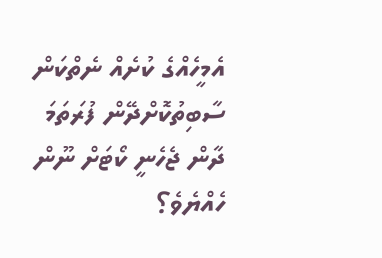އެމީހެއްގެ ކުށެއް ނެތްކަން ސާބިތުކޮށްދޭން ފުރަތަމަ ދާން ޖެހެނީ ކޯޓަށް ނޫން ހެއްޔެވެ؟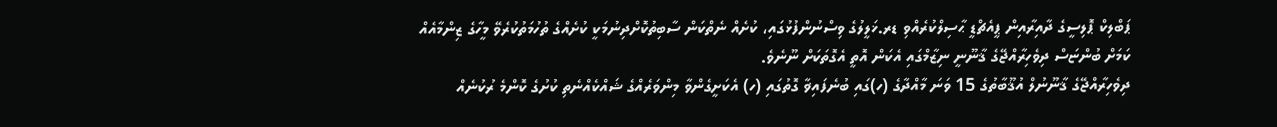ޕަބްލިކް ޕޮލިސީގެ ދާއިރާއިން ޕީއެޗްޑީ ޙާސިލްކުރެއްވި ޑރ.ޚަލީލުގެ ވިސްނުންފުޅުގައި، ކުށެއް ނެތްކަން ސާބިތުކޮށްދިނުމަކީ ކުށެއްގެ ތުހުމަތުކުރެވޭ މީހާގެ ޒިންމާއެއް ކަމަށް ބުންޏަސް ދިވެހިރާއްޖޭގެ ޤާނޫނީ ނިޒާމްގައި އެކަން އޮތީ އެގޮތަކަށް ނޫނެވެ.
ދިވެހިރާއްޖޭގެ ޤާނޫނުލް އުޤޫބާތުގެ 15 ވަނަ މާއްދާގެ (ހ)ގައި ބުނެފައިޥާ ގޮތުގައި (ހ) އެކަށީގެންވާ މިންވަރެއްގެ ޝައްކެއްނެތި ކުށުގެ ކޮންމެ ރުކުނެއް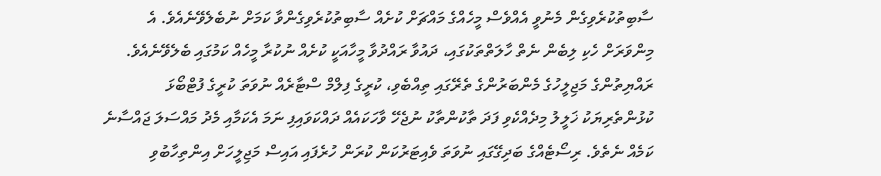ސާބިތުކުރެވިގެން މެނުވީ އެއްވެސް މީހެއްގެ މައްޗަށް ކުށެއް ސާބިތުކުރެވިގެންވާ ކަމަށް ނުބެލެވޭނެއެވެ. އެ މިންވަރަށް ހެކި ލިބެން ނެތް ހާލަތްތަކުގައި، ދައުވާ ރައްދުވާ މީހާއަކީ ކުށެއް ނުކުރާ މީހެއް ކަމުގައި ބެލެވޭނެއެވެ.
ރައްޔިތުންގެ މަޖިލީހުގެ މެންބަރުންގެ ތެރޭގައި ތިއްބެވި، ކުރީގެ ފިލްމް ސްޓާރެއް ނުވަތަ ކުރީގެ ފުޓްބޯޅަ ކުޅުންތެރިޔަކު ޚަލީލު މިދެއްކެވި ފަދަ ތާކުންތާކު ނުޖެހޭ ވާހަކައެއް ދައްކަވައިފި ނަމަ އެކަމާއި މެދު މައްސަލަ ޖައްސާނެ ކަމެއް ނެތެވެ. ރިސޯޓެއްގެ ބަދިގޭގައި ނުވަތަ ވެއިޓަރުކަން ކުރަން ހުރެފައި އައިސް މަޖިލީހަށް އިންތިހާބުވި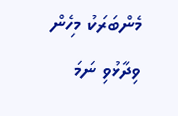މެންބަރަކު މިހެން ވިދާޅުވި ނަމަ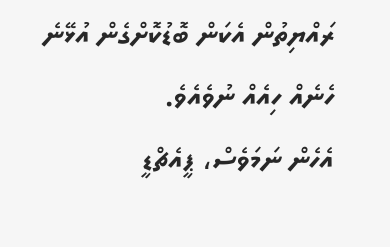ރައްޔިތުން އެކަން ބޮޑުކޮށްގެން އުޅޭނެ ހެނެއް ހިއެއް ނުވެއެވެ.
އެހެން ނަމަވެސް، ޕީއެޗްޑީ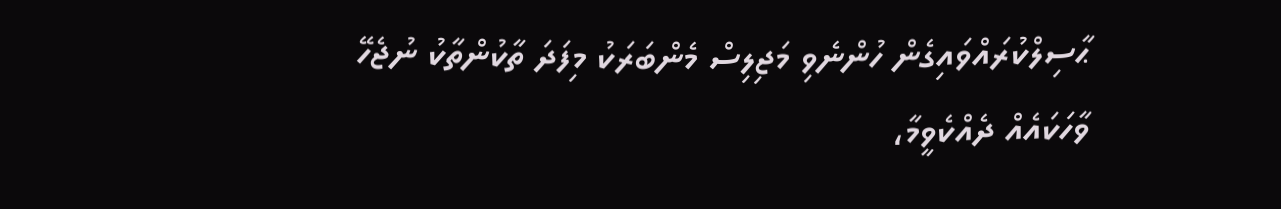ޙާސިލްކުރައްވައިގެން ހުންނެވި މަޖިލިސް މެންބަރަކު މިފަދަ ތާކުންތާކު ނުޖެހޭ ވާހަކައެއް ދެއްކެވީމާ،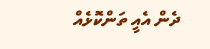ދެން އެއީ ތަންކޮޅެއް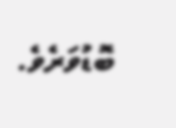ބޮޑުވަރެވެ.